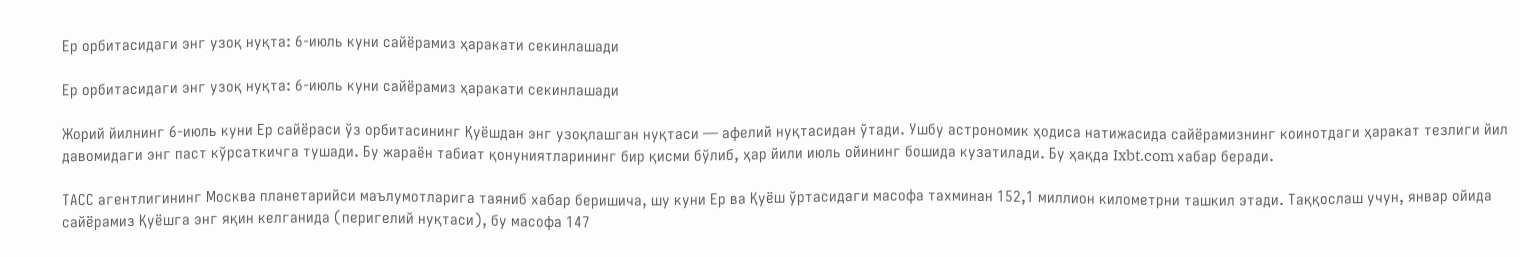Ер орбитасидаги энг узоқ нуқта: 6-июль куни сайёрамиз ҳаракати секинлашади

Ер орбитасидаги энг узоқ нуқта: 6-июль куни сайёрамиз ҳаракати секинлашади

Жорий йилнинг 6-июль куни Ер сайёраси ўз орбитасининг Қуёшдан энг узоқлашган нуқтаси — афелий нуқтасидан ўтади. Ушбу астрономик ҳодиса натижасида сайёрамизнинг коинотдаги ҳаракат тезлиги йил давомидаги энг паст кўрсаткичга тушади. Бу жараён табиат қонуниятларининг бир қисми бўлиб, ҳар йили июль ойининг бошида кузатилади. Бу ҳақда Ixbt.com хабар беради.

ТАСС агентлигининг Москва планетарийси маълумотларига таяниб хабар беришича, шу куни Ер ва Қуёш ўртасидаги масофа тахминан 152,1 миллион километрни ташкил этади. Таққослаш учун, январ ойида сайёрамиз Қуёшга энг яқин келганида (перигелий нуқтаси), бу масофа 147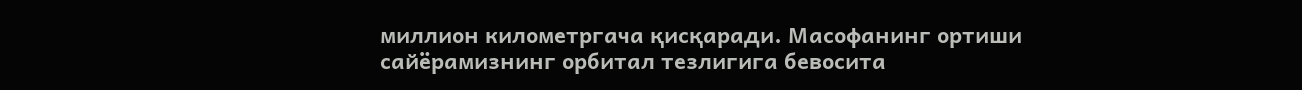миллион километргача қисқаради. Масофанинг ортиши сайёрамизнинг орбитал тезлигига бевосита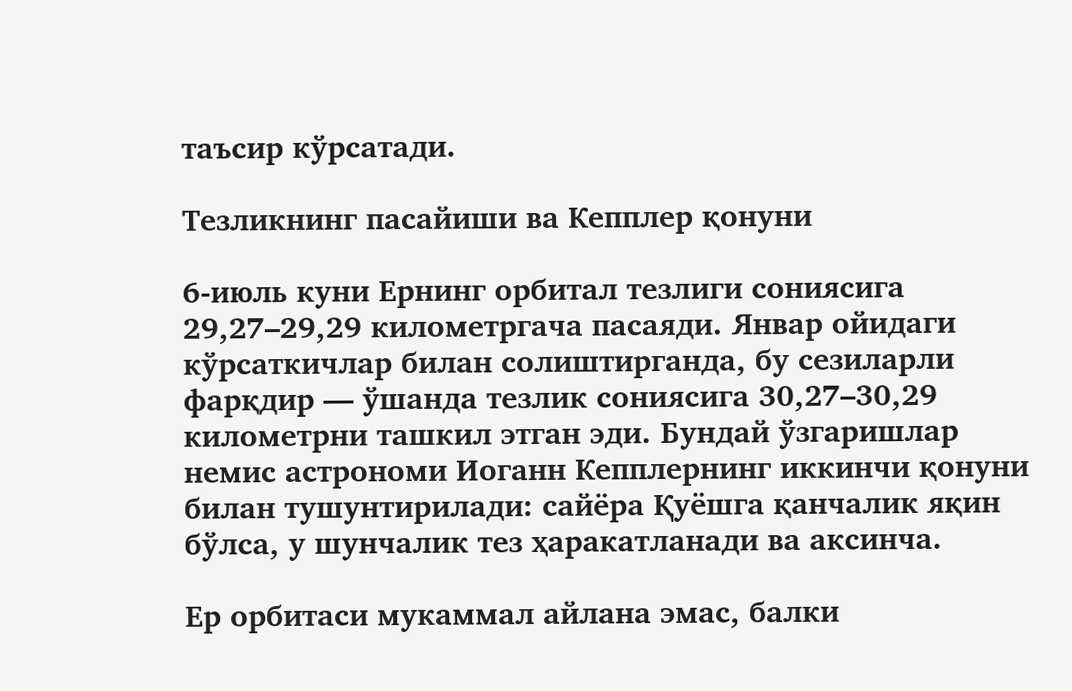таъсир кўрсатади.

Тезликнинг пасайиши ва Кепплер қонуни

6-июль куни Ернинг орбитал тезлиги сониясига 29,27–29,29 километргача пасаяди. Январ ойидаги кўрсаткичлар билан солиштирганда, бу сезиларли фарқдир — ўшанда тезлик сониясига 30,27–30,29 километрни ташкил этган эди. Бундай ўзгаришлар немис астрономи Иоганн Кепплернинг иккинчи қонуни билан тушунтирилади: сайёра Қуёшга қанчалик яқин бўлса, у шунчалик тез ҳаракатланади ва аксинча.

Ер орбитаси мукаммал айлана эмас, балки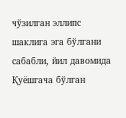чўзилган эллипс шаклига эга бўлгани сабабли, йил давомида Қуёшгача бўлган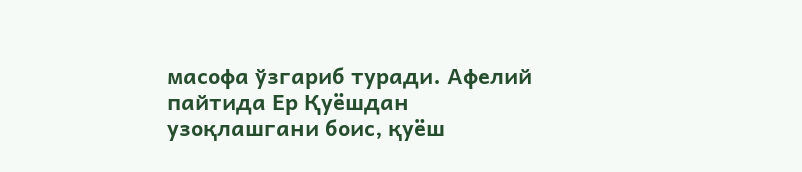масофа ўзгариб туради. Афелий пайтида Ер Қуёшдан узоқлашгани боис, қуёш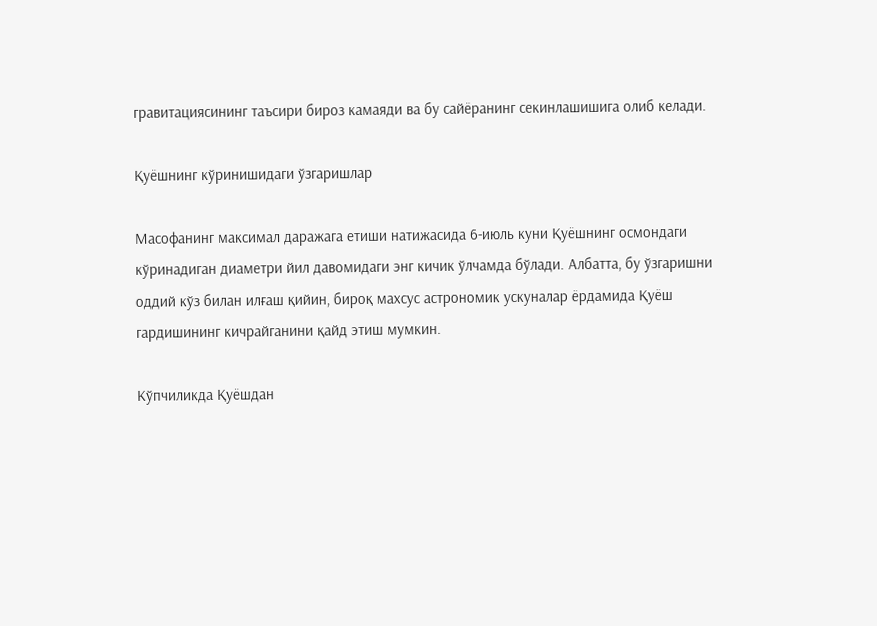гравитациясининг таъсири бироз камаяди ва бу сайёранинг секинлашишига олиб келади.

Қуёшнинг кўринишидаги ўзгаришлар

Масофанинг максимал даражага етиши натижасида 6-июль куни Қуёшнинг осмондаги кўринадиган диаметри йил давомидаги энг кичик ўлчамда бўлади. Албатта, бу ўзгаришни оддий кўз билан илғаш қийин, бироқ махсус астрономик ускуналар ёрдамида Қуёш гардишининг кичрайганини қайд этиш мумкин.

Кўпчиликда Қуёшдан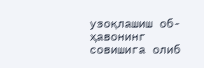узоқлашиш об-ҳавонинг совишига олиб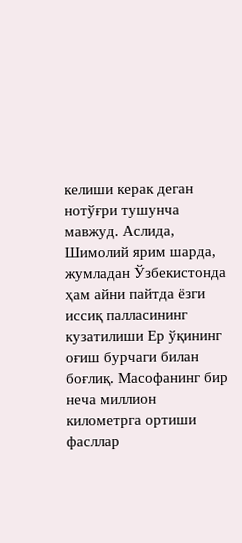келиши керак деган нотўғри тушунча мавжуд. Аслида, Шимолий ярим шарда, жумладан Ўзбекистонда ҳам айни пайтда ёзги иссиқ палласининг кузатилиши Ер ўқининг оғиш бурчаги билан боғлиқ. Масофанинг бир неча миллион километрга ортиши фасллар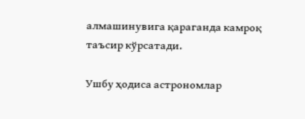алмашинувига қараганда камроқ таъсир кўрсатади.

Ушбу ҳодиса астрономлар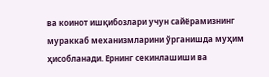ва коинот ишқибозлари учун сайёрамизнинг мураккаб механизмларини ўрганишда муҳим ҳисобланади. Ернинг секинлашиши ва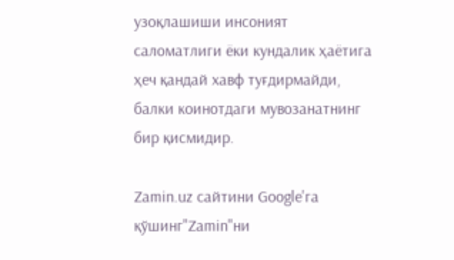узоқлашиши инсоният саломатлиги ёки кундалик ҳаётига ҳеч қандай хавф туғдирмайди, балки коинотдаги мувозанатнинг бир қисмидир.

Zamin.uz сайтини Google'га қўшинг"Zamin"ни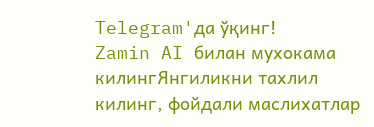Telegram'да ўқинг!
Zamin AI билан мухокама килингЯнгиликни тахлил килинг, фойдали маслихатлар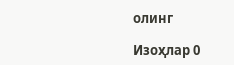олинг

Изоҳлар 0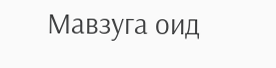Мавзуга оид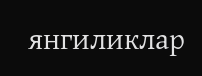янгиликлар